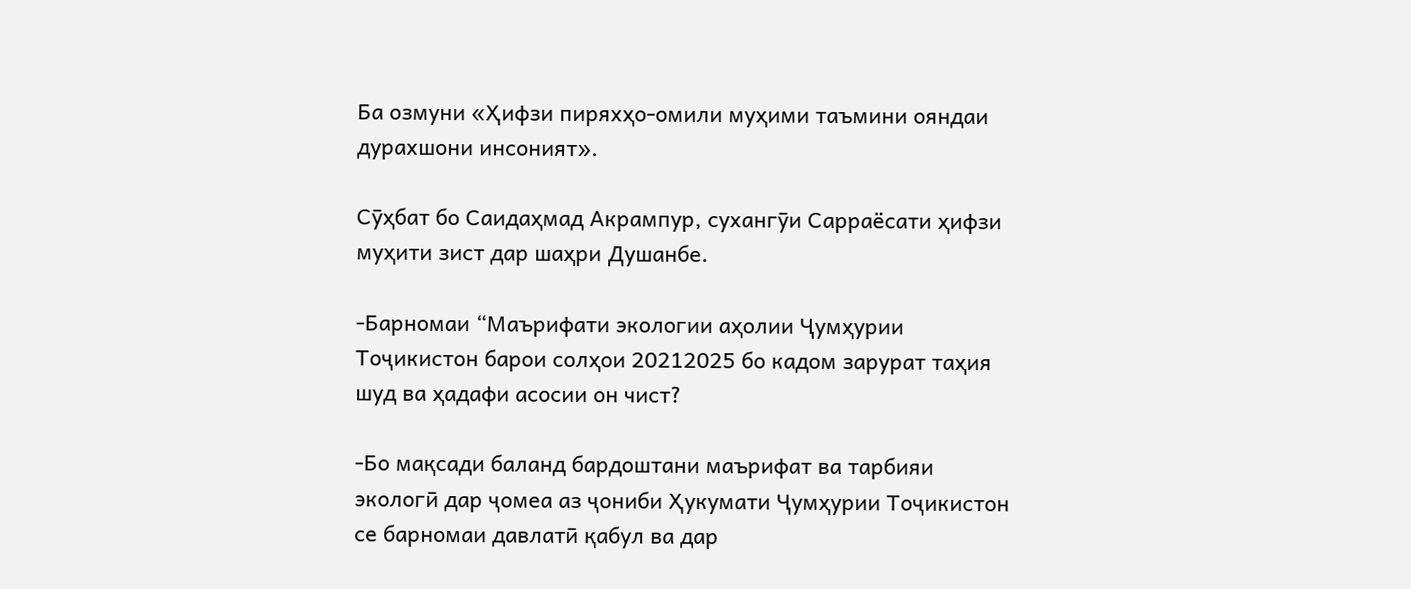Ба озмуни «Ҳифзи пиряхҳо-омили муҳими таъмини ояндаи дурахшони инсоният».

Сӯҳбат бо Саидаҳмад Акрампур, сухангӯи Сарраёсати ҳифзи муҳити зист дар шаҳри Душанбе.

-Барномаи “Маърифати экологии аҳолии Ҷумҳурии Тоҷикистон барои солҳои 20212025 бо кадом зарурат таҳия шуд ва ҳадафи асосии он чист?

-Бо мақсади баланд бардоштани маърифат ва тарбияи экологӣ дар ҷомеа аз ҷониби Ҳукумати Ҷумҳурии Тоҷикистон се барномаи давлатӣ қабул ва дар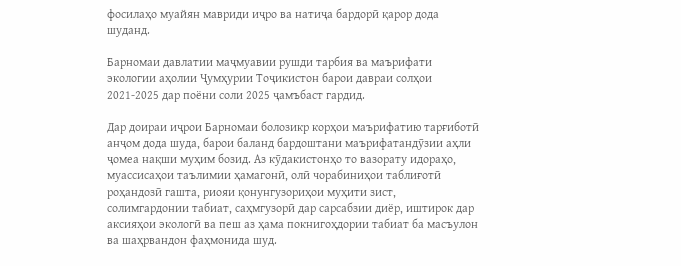фосилаҳо муайян мавриди иҷро ва натиҷа бардорӣ қарор дода шуданд.

Барномаи давлатии маҷмуавии рушди тарбия ва маърифати экологии аҳолии Ҷумҳурии Тоҷикистон барои давраи солҳои 2021-2025 дар поёни соли 2025 ҷамъбаст гардид.

Дар доираи иҷрои Барномаи болозикр корҳои маърифатию тарғиботӣ анҷом дода шуда, барои баланд бардоштани маърифатандӯзии аҳли ҷомеа нақши муҳим бозид. Аз кӯдакистонҳо то вазорату идораҳо, муассисаҳои таълимии ҳамагонӣ, олӣ чорабиниҳои таблиғотӣ роҳандозӣ гашта, риояи қонунгузориҳои муҳити зист, солимгардонии табиат, саҳмгузорӣ дар сарсабзии диёр, иштирок дар аксияҳои экологӣ ва пеш аз ҳама покнигоҳдории табиат ба масъулон ва шаҳрвандон фаҳмонида шуд.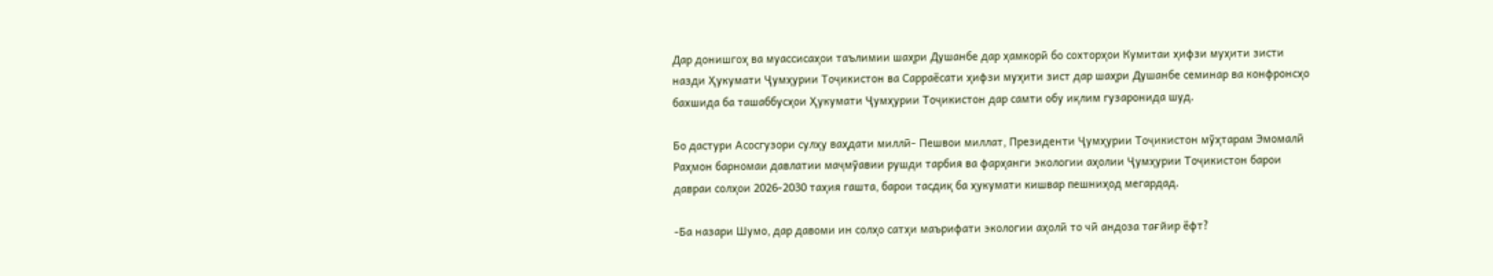Дар донишгоҳ ва муассисаҳои таълимии шаҳри Душанбе дар ҳамкорӣ бо сохторҳои Кумитаи ҳифзи муҳити зисти назди Ҳукумати Ҷумҳурии Тоҷикистон ва Сарраёсати ҳифзи муҳити зист дар шаҳри Душанбе семинар ва конфронсҳо бахшида ба ташаббусҳои Ҳукумати Ҷумҳурии Тоҷикистон дар самти обу иқлим гузаронида шуд.

Бо дастури Асосгузори сулҳу ваҳдати миллӣ- Пешвои миллат, Президенти Ҷумҳурии Тоҷикистон мӯҳтарам Эмомалӣ Раҳмон барномаи давлатии маҷмӯавии рушди тарбия ва фарҳанги экологии аҳолии Ҷумҳурии Тоҷикистон барои давраи солҳои 2026-2030 таҳия гашта, барои тасдиқ ба ҳукумати кишвар пешниҳод мегардад.

-Ба назари Шумо, дар давоми ин солҳо сатҳи маърифати экологии аҳолӣ то чӣ андоза тағйир ёфт?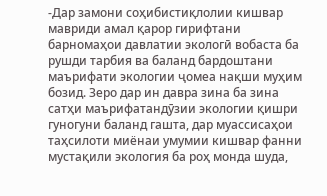-Дар замони соҳибистиқлолии кишвар мавриди амал қарор гирифтани барномаҳои давлатии экологӣ вобаста ба рушди тарбия ва баланд бардоштани маърифати экологии ҷомеа нақши муҳим бозид. Зеро дар ин давра зина ба зина сатҳи маърифатандӯзии экологии қишри гуногуни баланд гашта, дар муассисаҳои таҳсилоти миёнаи умумии кишвар фанни мустақили экология ба роҳ монда шуда,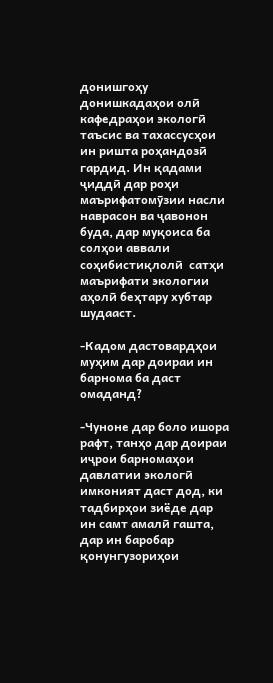донишгоҳу донишкадаҳои олӣ кафедраҳои экологӣ таъсис ва тахассусҳои ин ришта роҳандозӣ гардид. Ин қадами ҷиддӣ дар роҳи маърифатомӯзии насли наврасон ва ҷавонон буда, дар муқоиса ба солҳои аввали соҳибистиқлолӣ  сатҳи маърифати экологии аҳолӣ беҳтару хубтар шудааст.

-Кадом дастовардҳои муҳим дар доираи ин барнома ба даст омаданд?

-Чуноне дар боло ишора рафт, танҳо дар доираи иҷрои барномаҳои давлатии экологӣ имконият даст дод, ки тадбирҳои зиёде дар ин самт амалӣ гашта, дар ин баробар қонунгузориҳои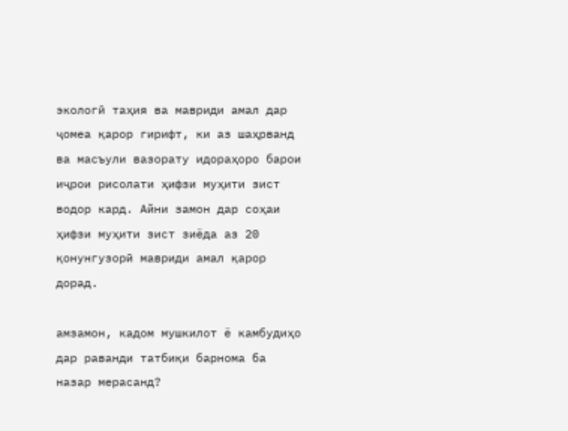экологӣ таҳия ва мавриди амал дар ҷомеа қарор гирифт, ки аз шаҳрванд ва масъули вазорату идораҳоро барои иҷрои рисолати ҳифзи муҳити зист водор кард. Айни замон дар соҳаи ҳифзи муҳити зист зиёда аз 20 қонунгузорӣ мавриди амал қарор дорад.

амзамон, кадом мушкилот ё камбудиҳо дар раванди татбиқи барнома ба назар мерасанд?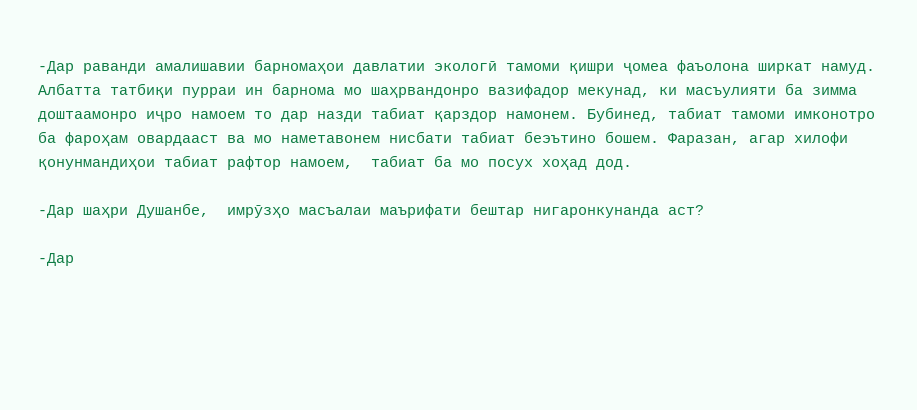-Дар раванди амалишавии барномаҳои давлатии экологӣ тамоми қишри ҷомеа фаъолона ширкат намуд. Албатта татбиқи пурраи ин барнома мо шаҳрвандонро вазифадор мекунад, ки масъулияти ба зимма доштаамонро иҷро намоем то дар назди табиат қарздор намонем. Бубинед, табиат тамоми имконотро ба фароҳам овардааст ва мо наметавонем нисбати табиат беэътино бошем. Фаразан, агар хилофи қонунмандиҳои табиат рафтор намоем,  табиат ба мо посух хоҳад дод.

-Дар шаҳри Душанбе,  имрӯзҳо масъалаи маърифати бештар нигаронкунанда аст?

-Дар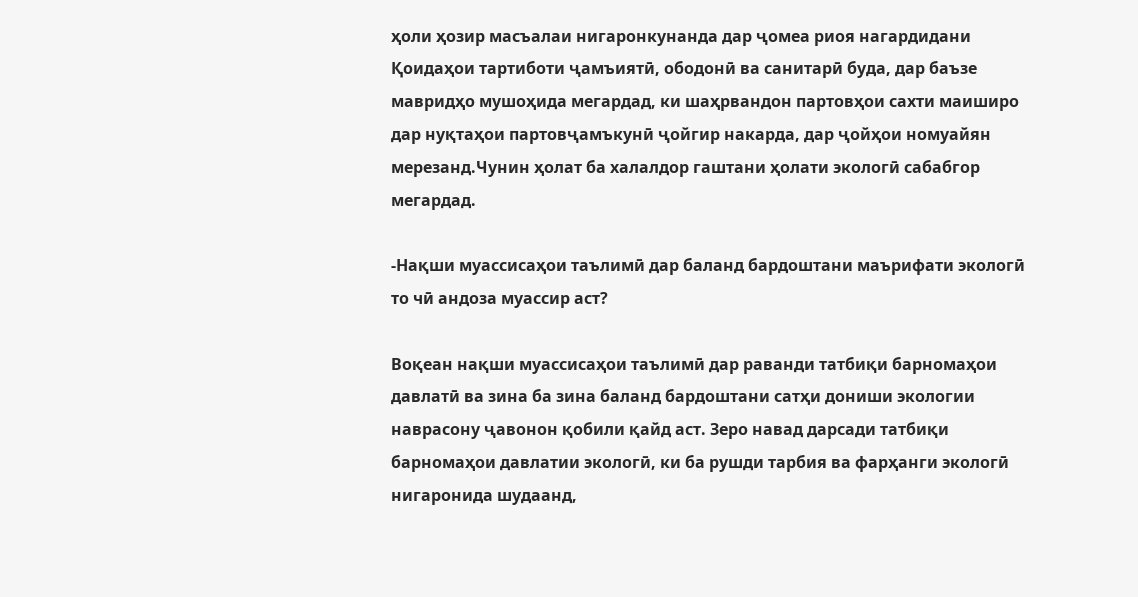ҳоли ҳозир масъалаи нигаронкунанда дар ҷомеа риоя нагардидани Қоидаҳои тартиботи ҷамъиятӣ, ободонӣ ва санитарӣ буда, дар баъзе мавридҳо мушоҳида мегардад, ки шаҳрвандон партовҳои сахти маиширо дар нуқтаҳои партовҷамъкунӣ ҷойгир накарда, дар ҷойҳои номуайян  мерезанд.Чунин ҳолат ба халалдор гаштани ҳолати экологӣ сабабгор мегардад.

-Нақши муассисаҳои таълимӣ дар баланд бардоштани маърифати экологӣ то чӣ андоза муассир аст?

Воқеан нақши муассисаҳои таълимӣ дар раванди татбиқи барномаҳои давлатӣ ва зина ба зина баланд бардоштани сатҳи дониши экологии наврасону ҷавонон қобили қайд аст. Зеро навад дарсади татбиқи барномаҳои давлатии экологӣ, ки ба рушди тарбия ва фарҳанги экологӣ нигаронида шудаанд,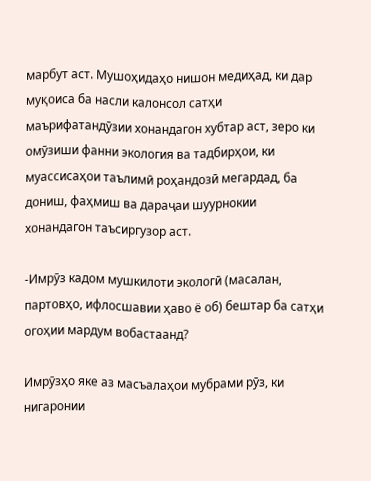марбут аст. Мушоҳидаҳо нишон медиҳад, ки дар муқоиса ба насли калонсол сатҳи маърифатандӯзии хонандагон хубтар аст, зеро ки омӯзиши фанни экология ва тадбирҳои, ки муассисаҳои таълимӣ роҳандозӣ мегардад, ба дониш, фаҳмиш ва дараҷаи шуурнокии хонандагон таъсиргузор аст.

-Имрӯз кадом мушкилоти экологӣ (масалан, партовҳо, ифлосшавии ҳаво ё об) бештар ба сатҳи огоҳии мардум вобастаанд?

Имрӯзҳо яке аз масъалаҳои мубрами рӯз, ки нигаронии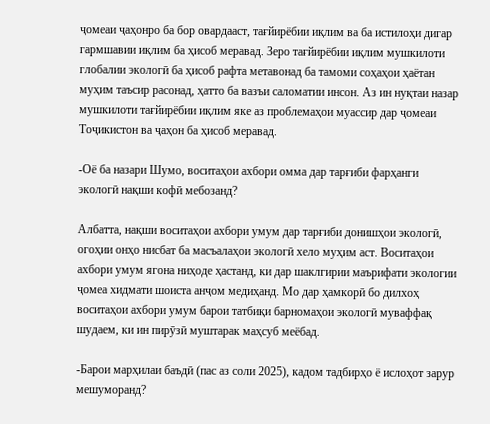ҷомеаи ҷаҳонро ба бор овардааст, тағйирёбии иқлим ва ба истилоҳи дигар гармшавии иқлим ба ҳисоб меравад. Зеро тағйирёбии иқлим мушкилоти глобалии экологӣ ба ҳисоб рафта метавонад ба тамоми соҳаҳои ҳаётан муҳим таъсир расонад, ҳатто ба вазъи саломатии инсон. Аз ин нуқтаи назар мушкилоти тағйирёбии иқлим яке аз проблемаҳои муассир дар ҷомеаи Тоҷикистон ва ҷаҳон ба ҳисоб меравад.

-Оё ба назари Шумо, воситаҳои ахбори омма дар тарғиби фарҳанги экологӣ нақши кофӣ мебозанд?

Албатта, нақши воситаҳои ахбори умум дар тарғиби донишҳои экологӣ, огоҳии онҳо нисбат ба масъалаҳои экологӣ хело муҳим аст. Воситаҳои ахбори умум ягона ниҳоде ҳастанд, ки дар шаклгирии маърифати экологии ҷомеа хидмати шоиста анҷом медиҳанд. Мо дар ҳамкорӣ бо дилхоҳ воситаҳои ахбори умум барои татбиқи барномаҳои экологӣ муваффақ шудаем, ки ин пирӯзӣ муштарак маҳсуб меёбад.

-Барои марҳилаи баъдӣ (пас аз соли 2025), кадом тадбирҳо ё ислоҳот зарур мешуморанд?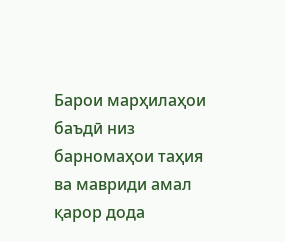Барои марҳилаҳои баъдӣ низ барномаҳои таҳия ва мавриди амал қарор дода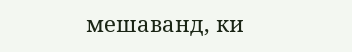мешаванд, ки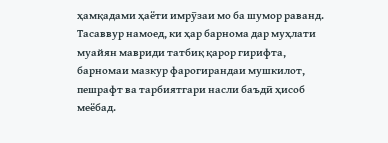ҳамқадами ҳаёти имрӯзаи мо ба шумор раванд. Тасаввур намоед, ки ҳар барнома дар муҳлати муайян мавриди татбиқ қарор гирифта, барномаи мазкур фарогирандаи мушкилот, пешрафт ва тарбиятгари насли баъдӣ ҳисоб меёбад.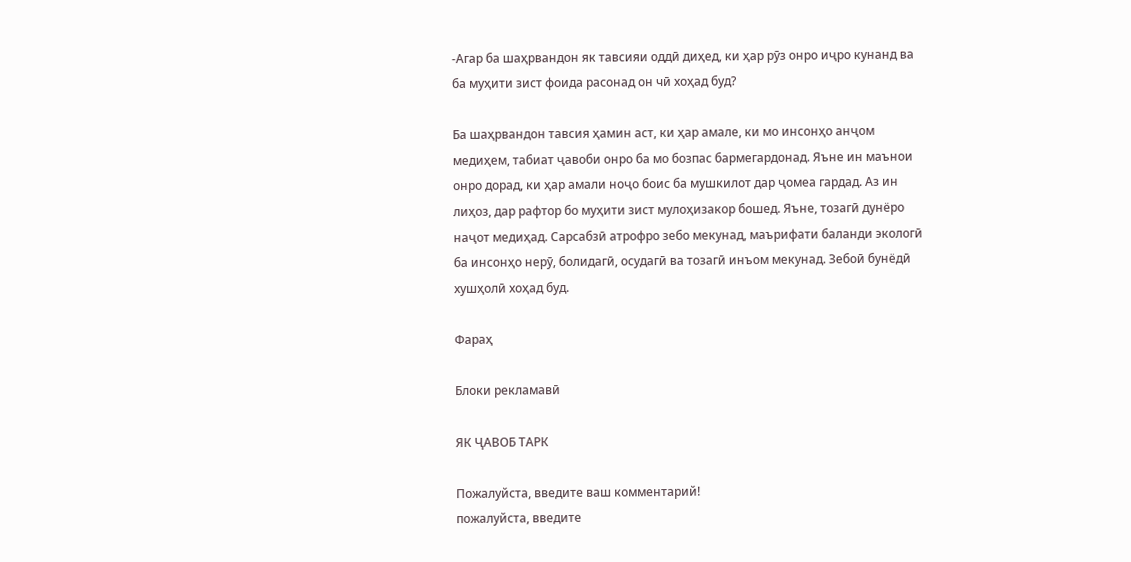-Агар ба шаҳрвандон як тавсияи оддӣ диҳед, ки ҳар рӯз онро иҷро кунанд ва ба муҳити зист фоида расонад он чӣ хоҳад буд?

Ба шаҳрвандон тавсия ҳамин аст, ки ҳар амале, ки мо инсонҳо анҷом медиҳем, табиат ҷавоби онро ба мо бозпас бармегардонад. Яъне ин маънои онро дорад, ки ҳар амали ноҷо боис ба мушкилот дар ҷомеа гардад. Аз ин лиҳоз, дар рафтор бо муҳити зист мулоҳизакор бошед. Яъне, тозагӣ дунёро наҷот медиҳад. Сарсабзӣ атрофро зебо мекунад, маърифати баланди экологӣ ба инсонҳо нерӯ, болидагӣ, осудагӣ ва тозагӣ инъом мекунад. Зебоӣ бунёдӣ хушҳолӣ хоҳад буд.

Фараҳ

Блоки рекламавӣ

ЯК ҶАВОБ ТАРК

Пожалуйста, введите ваш комментарий!
пожалуйста, введите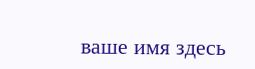ваше имя здесь